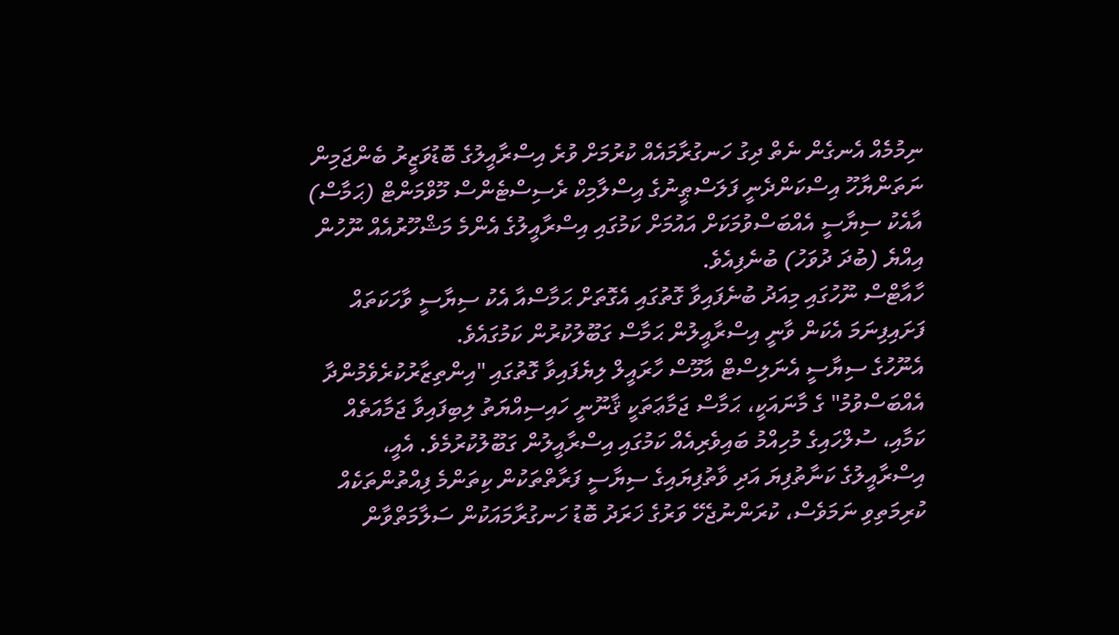ނިމުމެއް އެނގެން ނެތް ދިގު ހަނގުރާމައެއް ކުރުމަށް ވުރެ އިސްރާއީލުގެ ބޮޑުވަޒީރު ބެންޖަމިން ނަތަންޔާހޫ އިސްކަންދެނީ ފަލަސްޠީނުގެ އިސްލާމިކް ރެސިސްޓެންސް މޫވްމަންޓް (ޙަމާސް) އާއެކު ސިޔާސީ އެއްބަސްވުމަކަށް އައުމަށް ކަމުގައި އިސްރާއީލުގެ އެންމެ މަޝްހޫރުއެއް ނޫހުން އިއްޔެ (ބުދަ ދުވަހު) ބުނެފިއެވެ.
ހާއާޓްސް ނޫހުގައި މިއަދު ބުނެފައިވާ ގޮތުގައި އެގޮތަށް ޙަމާސްއާ އެކު ސިޔާސީ ވާހަކަތައް ފަށައިފިނަމަ އެކަން ވާނީ އިސްރާއީލުން ޙަމާސް ގަބޫލުކުރުން ކަމުގައެވެ.
އެނޫހުގެ ސިޔާސީ އެނަލިސްޓް އާމޫސް ހާރައީލް ލިޔެފައިވާ ގޮތުގައި "އިންތިޒާރުކުރެވެމުންދާ އެއްބަސްވުމު" ގެ މާނައަކީ، ޙަމާސް ޖަމާޢަތަކީ ޤާނޫނީ ހައިސިއްޔަތު ލިބިފައިވާ ޖަމާއަތެއް ކަމާއި، ސުލްހައިގެ މުހިއްމު ބައިވެރިއެއް ކަމުގައި އިސްރާއީލުން ގަބޫލުކުރުމެވެ. އެއީ، އިސްރާއީލުގެ ކަނާތުފިޔަ އަދި ވާތުފިޔައިގެ ސިޔާސީ ފަރާތްތަކުން ކިތަންމެ ފިއްތުންތަކެއް ކުރިމަތިވި ނަމަވެސް، ކުރަންނުޖެހޭ ވަރުގެ ޚަރަދު ބޮޑު ހަނގުރާމައަކުން ސަލާމަތްވާން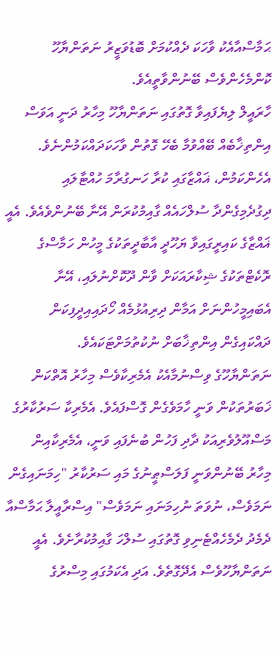ޙަމާސްއާއެކު ވާހަކަ ދެއްކުމަށް ބޮޑުވަޒީރު ނަތަންޔާހޫ ކޮންމެހެންވެސް ބޭނުންވާތީއެވެ.
ހާރައީލް ލިޔެފައިވާ ގޮތުގައި ނަތަންޔާހޫ މިހާރު ދަނީ އަވަސް އިންތިޚާބެއް ބޭއްވުމާ ބެހޭ ގޮތުން ވާހަކަދައްކަމުންނެވެ. އެހެންކަމުން، ޣައްޒާގައި ކުރާ ހަނގުރާމަ ހުއްޓާލައި ދިގުދެމިގެންދާ ސުލްހައެއް ގާއިމުކުރަން އޭނާ ބޭނުންވެއެވެ. އެއީ ޣައްޒާގެ ކައިރީގައިވާ ޔަހޫދީ އާބާދީތަކުގެ މީހުން ހަމާސްގެ ރޮކެޓްތަކުގެ ޝިކާރައަކަށް ވާން ދޫކޮށްނުލައި، އޭނާ އެބައިމީހުންނަށް އަމާން ދިރިއުޅުމެއް ހޯދައިއިދީފިކަން ދައްކައިގެން އިންތިޚާބަށް ނުކުތުމަށްޓަކައެވެ.
ނަތަންޔާހޫގެ ވިސްނުމާއެކު އެމެރިކާވެސް މިހާރު އޮތްކަން ޚަބަރުތަކުން ވަނީ ހާމަވެގެން ގޮސްފައެވެ. އެމެރިކާ ސަރުކާރުގެ މަސްއޫލުވެރިއަކު ދާދި ފަހުން ބުނެފައި ވަނީ، އެމެރިކާއިން މިހާރު ބޭނުންވަނީ ފަލަސްޠީނުގެ މައި ސަރުކާރު "ހިމަނައިގެން ނަމަވެސް، ނުވަތަ ނުހިމަނައި ނަމަވެސް" އިސްރާއީލާ ޙަމާސްއާ ދެމެދު ދެމެހެއްޓެނިވި ގޮތުގައި ސުލްހަ ގާއިމުކުރާށެވެ. އެއީ ނަތަންޔާހޫވެސް އެދޭގޮތެވެ. އަދި އެކަމުގައި މިސްރުގެ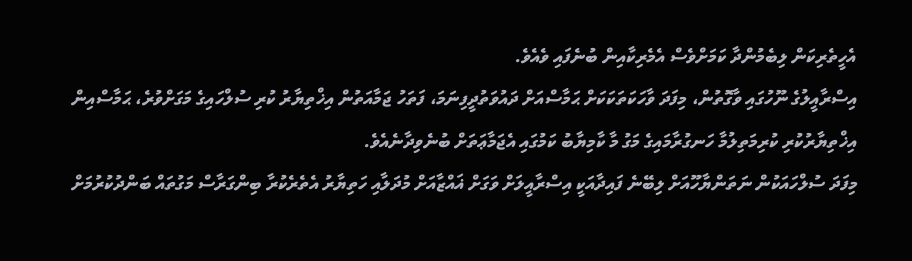އެހީތެރިކަން ލިބެމުންދާ ކަމަށްވެސް އެމެރިކާއިން ބުނެފައި ވެއެވެ.
އިސްރާއީލުގެ ނޫހުގައި ވާގޮތުން، މިފަދަ ވާހަކަތަކަކަށް ޙަމާސްއަށް ދައުވަތުދީފިނަމަ، ފަތަހު ޖަމާއަތުން އިޚްތިޔާރު ކުރި ސުލްހައިގެ މަގަށްވުރެ، ޙަމާސްއިން އިޚްތިޔާރުކުރި ކުރިމަތިލުމާ ހަނގުރާމައިގެ މަގު މާ ކާމިޔާބު ކަމުގައި އެޖަމާޢަތަށް ބުނެވިދާނެއެވެ.
މިފަދަ ސުލްހައަކުން ނަތަންޔާހޫއަށް ލިބޭނެ ފައިދާއަކީ އިސްރާއީލަށް ވަގަށް ޣައްޒާއަށް މުދަލާއި ހަތިޔާރު އެތެރެކުރާ ބިންގަރާސް މަގުތައް ބަންދުކުރުމަށް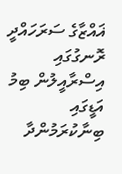ޣައްޒާގެ ސަރަހައްދީ ރޮނގުގައި އިސްރާއީލުން ބިމު އަޑީގައި ބިނާކުރަމުންދާ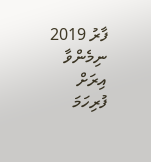ފާރު 2019 ނިމެންވާ އިރަށް ފުރިހަމަ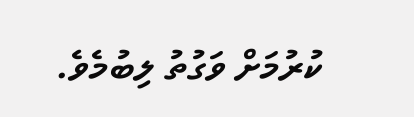ކުރުމަށް ވަގުތު ލިބުމެވެ.